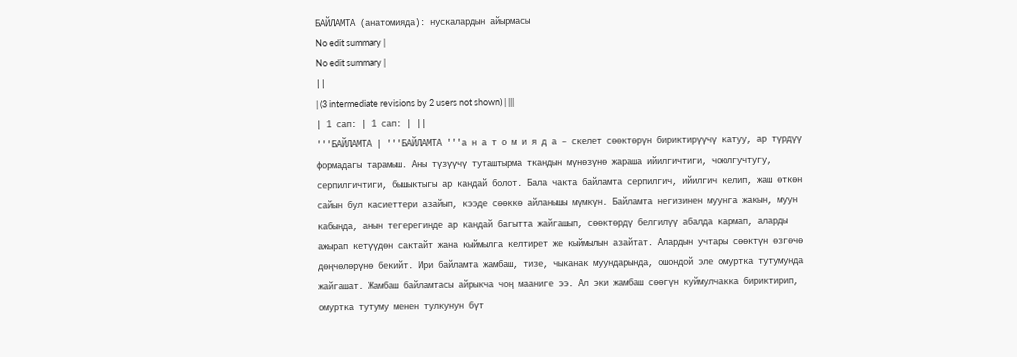БАЙЛАМТА (анатомияда): нускалардын айырмасы
No edit summary |
No edit summary |
||
| (3 intermediate revisions by 2 users not shown) | |||
| 1 сап: | 1 сап: | ||
'''БАЙЛАМТА | '''БАЙЛАМТА '''а н а т о м и я д а – скелет сөөктөрүн бириктирүүчү катуу, ар түрдүү формадагы тарамыш. Аны түзүүчү туташтырма ткандын мүнөзүнө жараша ийилгичтиги, чоюлгучтугу, серпилгичтиги, бышыктыгы ар кандай болот. Бала чакта байламта серпилгич, ийилгич келип, жаш өткөн сайын бул касиеттери азайып, кээде сөөккө айланышы мүмкүн. Байламта негизинен муунга жакын, муун кабында, анын тегерегинде ар кандай багытта жайгашып, сөөктөрдү белгилүү абалда кармап, аларды ажырап кетүүдөн сактайт жана кыймылга келтирет же кыймылын азайтат. Алардын учтары сөөктүн өзгөчө дөңчөлөрүнө бекийт. Ири байламта жамбаш, тизе, чыканак муундарында, ошондой эле омуртка тутумунда жайгашат. Жамбаш байламтасы айрыкча чоң мааниге ээ. Ал эки жамбаш сөөгүн куймулчакка бириктирип, омуртка тутуму менен тулкунун бүт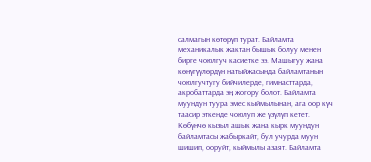салмагын көтөрүп турат. Байламта механикалык жактан бышык болуу менен бирге чоюлгуч касиетке ээ. Машыгуу жана көнүгүүлөрдүн натыйжасында байламтанын чоюлгучтугу бийчилерде, гимнасттарда, акробаттарда эң жогору болот. Байламта муундун туура эмес кыймылынан, ага оор күч таасир эткенде чоюлуп же үзүлүп кетет. Көбүнчө кызыл ашык жана кырк муундун байламтасы жабыркайт, бул учурда муун шишип, ооруйт, кыймылы азаят. Байламта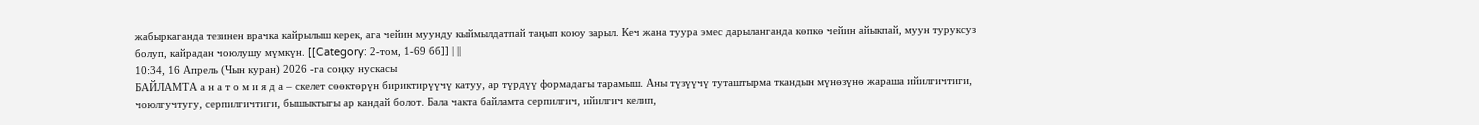жабыркаганда тезинен врачка кайрылыш керек, ага чейин муунду кыймылдатпай таңып коюу зарыл. Кеч жана туура эмес дарыланганда көпкө чейин айыкпай, муун туруксуз болуп, кайрадан чоюлушу мүмкүн. [[Category: 2-том, 1-69 бб]] | ||
10:34, 16 Апрель (Чын куран) 2026 -га соңку нускасы
БАЙЛАМТА а н а т о м и я д а – скелет сөөктөрүн бириктирүүчү катуу, ар түрдүү формадагы тарамыш. Аны түзүүчү туташтырма ткандын мүнөзүнө жараша ийилгичтиги, чоюлгучтугу, серпилгичтиги, бышыктыгы ар кандай болот. Бала чакта байламта серпилгич, ийилгич келип,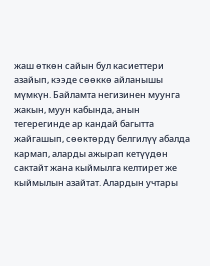жаш өткөн сайын бул касиеттери азайып, кээде сөөккө айланышы мүмкүн. Байламта негизинен муунга жакын, муун кабында, анын тегерегинде ар кандай багытта жайгашып, сөөктөрдү белгилүү абалда кармап, аларды ажырап кетүүдөн сактайт жана кыймылга келтирет же кыймылын азайтат. Алардын учтары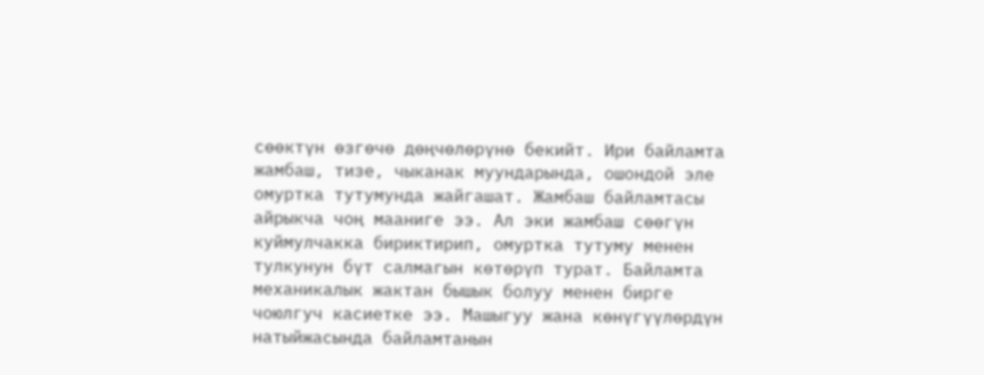сөөктүн өзгөчө дөңчөлөрүнө бекийт. Ири байламта жамбаш, тизе, чыканак муундарында, ошондой эле омуртка тутумунда жайгашат. Жамбаш байламтасы айрыкча чоң мааниге ээ. Ал эки жамбаш сөөгүн куймулчакка бириктирип, омуртка тутуму менен тулкунун бүт салмагын көтөрүп турат. Байламта механикалык жактан бышык болуу менен бирге чоюлгуч касиетке ээ. Машыгуу жана көнүгүүлөрдүн натыйжасында байламтанын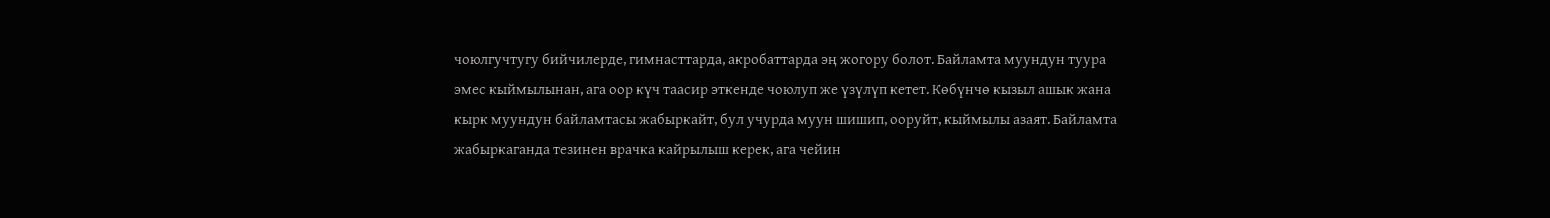чоюлгучтугу бийчилерде, гимнасттарда, акробаттарда эң жогору болот. Байламта муундун туура эмес кыймылынан, ага оор күч таасир эткенде чоюлуп же үзүлүп кетет. Көбүнчө кызыл ашык жана кырк муундун байламтасы жабыркайт, бул учурда муун шишип, ооруйт, кыймылы азаят. Байламта жабыркаганда тезинен врачка кайрылыш керек, ага чейин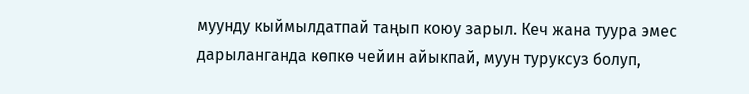муунду кыймылдатпай таңып коюу зарыл. Кеч жана туура эмес дарыланганда көпкө чейин айыкпай, муун туруксуз болуп,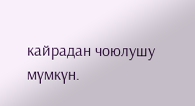кайрадан чоюлушу мүмкүн.